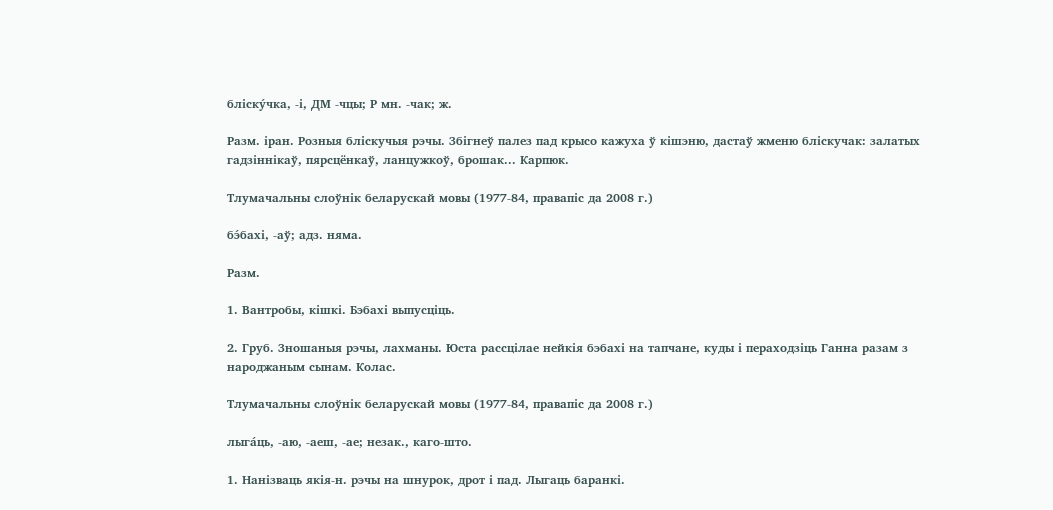бліску́чка, ‑і, ДМ ‑чцы; Р мн. ‑чак; ж.

Разм. іран. Розныя бліскучыя рэчы. Збігнеў палез пад крысо кажуха ў кішэню, дастаў жменю бліскучак: залатых гадзіннікаў, пярсцёнкаў, ланцужкоў, брошак... Карпюк.

Тлумачальны слоўнік беларускай мовы (1977-84, правапіс да 2008 г.)

бэ́бахі, ‑аў; адз. няма.

Разм.

1. Вантробы, кішкі. Бэбахі выпусціць.

2. Груб. Зношаныя рэчы, лахманы. Юста рассцілае нейкія бэбахі на тапчане, куды і пераходзіць Ганна разам з народжаным сынам. Колас.

Тлумачальны слоўнік беларускай мовы (1977-84, правапіс да 2008 г.)

лыга́ць, ‑аю, ‑аеш, ‑ае; незак., каго-што.

1. Нанізваць якія‑н. рэчы на шнурок, дрот і пад. Лыгаць баранкі.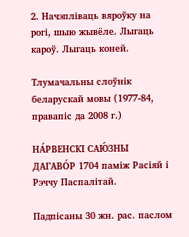2. Начэпліваць вяроўку на рогі, шыю жывёле. Лыгаць кароў. Лыгаць коней.

Тлумачальны слоўнік беларускай мовы (1977-84, правапіс да 2008 г.)

НА́РВЕНСКІ САЮ́ЗНЫ ДАГАВО́Р 1704 паміж Расіяй і Рэччу Паспалітай.

Падпісаны 30 жн. рас. паслом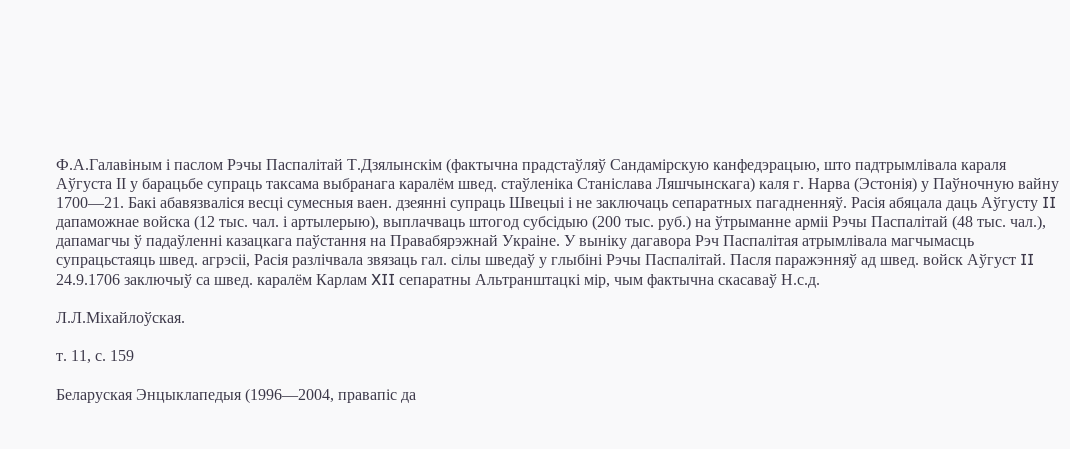Ф.А.Галавіным і паслом Рэчы Паспалітай Т.Дзялынскім (фактычна прадстаўляў Сандамірскую канфедэрацыю, што падтрымлівала караля Аўгуста ІІ у барацьбе супраць таксама выбранага каралём швед. стаўленіка Станіслава Ляшчынскага) каля г. Нарва (Эстонія) у Паўночную вайну 1700—21. Бакі абавязваліся весці сумесныя ваен. дзеянні супраць Швецыі і не заключаць сепаратных пагадненняў. Расія абяцала даць Аўгусту II дапаможнае войска (12 тыс. чал. і артылерыю), выплачваць штогод субсідыю (200 тыс. руб.) на ўтрыманне арміі Рэчы Паспалітай (48 тыс. чал.), дапамагчы ў падаўленні казацкага паўстання на Правабярэжнай Украіне. У выніку дагавора Рэч Паспалітая атрымлівала магчымасць супрацьстаяць швед. агрэсіі, Расія разлічвала звязаць гал. сілы шведаў у глыбіні Рэчы Паспалітай. Пасля паражэнняў ад швед. войск Аўгуст II 24.9.1706 заключыў са швед. каралём Карлам XII сепаратны Альтранштацкі мір, чым фактычна скасаваў Н.с.д.

Л.Л.Міхайлоўская.

т. 11, с. 159

Беларуская Энцыклапедыя (1996—2004, правапіс да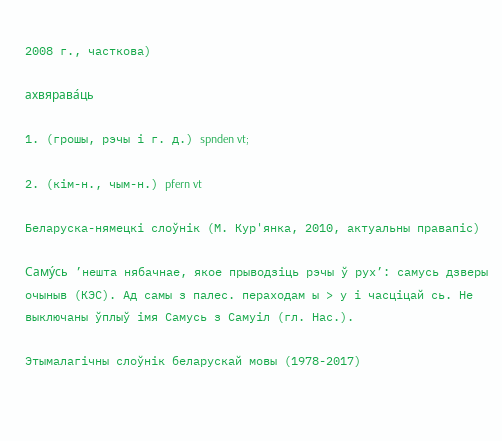2008 г., часткова)

ахвярава́ць

1. (грошы, рэчы і г. д.) spnden vt;

2. (кім-н., чым-н.) pfern vt

Беларуска-нямецкі слоўнік (М. Кур'янка, 2010, актуальны правапіс)

Саму́сь ’нешта нябачнае, якое прыводзіць рэчы ў рух’: самусь дзверы очыныв (КЭС). Ад самы з палес. пераходам ы > у і часціцай сь. Не выключаны ўплыў імя Самусь з Самуіл (гл. Нас.).

Этымалагічны слоўнік беларускай мовы (1978-2017)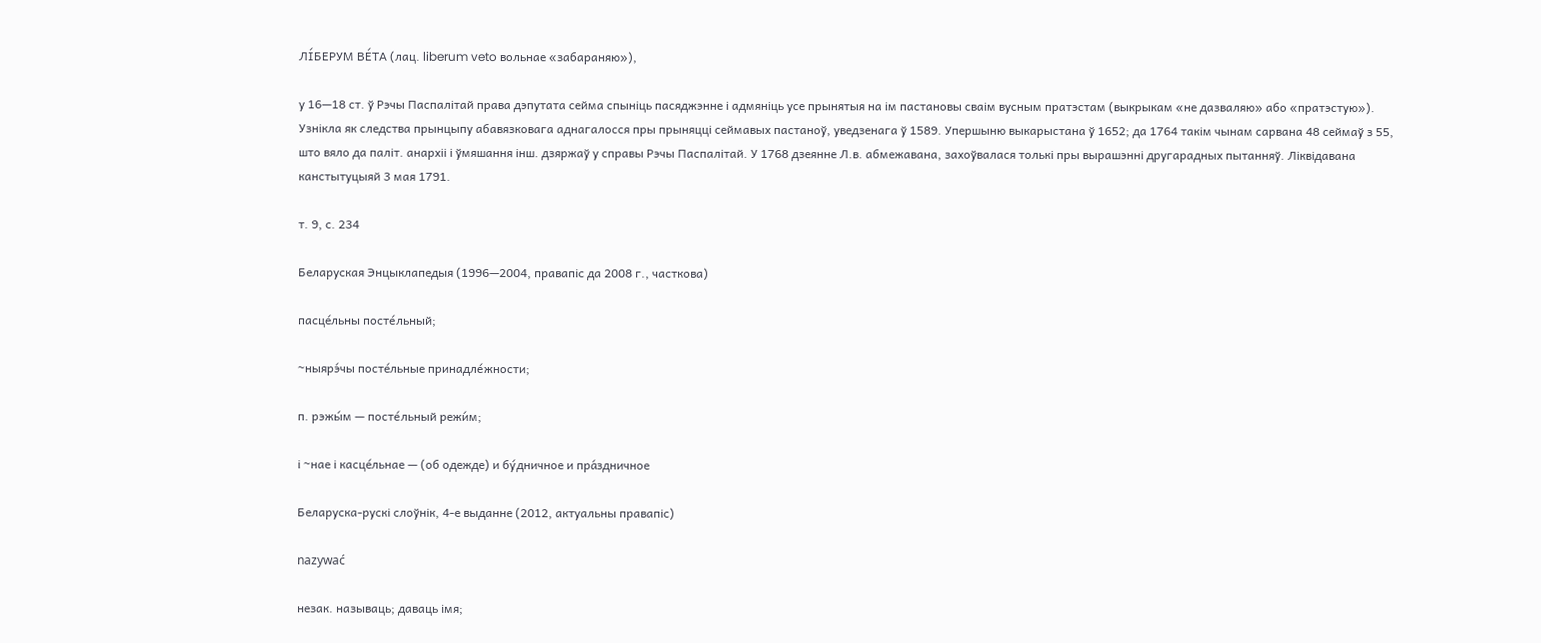ЛІ́БЕРУМ ВЕ́ТА (лац. liberum veto вольнае «забараняю»),

у 16—18 ст. ў Рэчы Паспалітай права дэпутата сейма спыніць пасяджэнне і адмяніць усе прынятыя на ім пастановы сваім вусным пратэстам (выкрыкам «не дазваляю» або «пратэстую»). Узнікла як следства прынцыпу абавязковага аднагалосся пры прыняцці сеймавых пастаноў, уведзенага ў 1589. Упершыню выкарыстана ў 1652; да 1764 такім чынам сарвана 48 сеймаў з 55, што вяло да паліт. анархіі і ўмяшання інш. дзяржаў у справы Рэчы Паспалітай. У 1768 дзеянне Л.в. абмежавана, захоўвалася толькі пры вырашэнні другарадных пытанняў. Ліквідавана канстытуцыяй 3 мая 1791.

т. 9, с. 234

Беларуская Энцыклапедыя (1996—2004, правапіс да 2008 г., часткова)

пасце́льны посте́льный;

~ныярэ́чы посте́льные принадле́жности;

п. рэжы́м — посте́льный режи́м;

і ~нае і касце́льнае — (об одежде) и бу́дничное и пра́здничное

Беларуска-рускі слоўнік, 4-е выданне (2012, актуальны правапіс)

nazywać

незак. называць; даваць імя;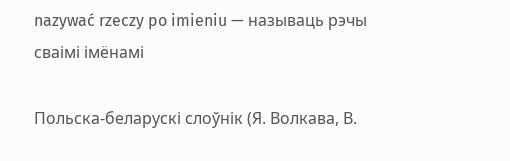nazywać rzeczy po imieniu — называць рэчы сваімі імёнамі

Польска-беларускі слоўнік (Я. Волкава, В.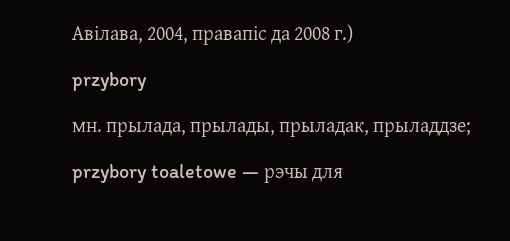Авілава, 2004, правапіс да 2008 г.)

przybory

мн. прылада, прылады, прыладак, прыладдзе;

przybory toaletowe — рэчы для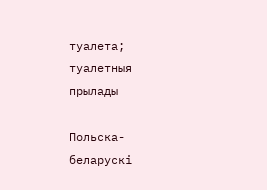туалета; туалетныя прылады

Польска-беларускі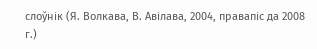слоўнік (Я. Волкава, В. Авілава, 2004, правапіс да 2008 г.)